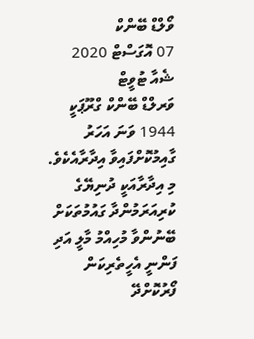ވޯލްޑް ބޭންކް
07 އޮގަސްޓް 2020 ޝެއާ ޓުވީޓް
ވަރލްޑް ބޭންކް ގްރޫޕަކީ 1944 ވަނަ އަހަރު ގާއިމުކޮށްފައިވާ އިދާރާއެކެވެ. މި އިދާރާއަކީ ދުނިޔޭގެ ކުރިއަރަމުންދާ ގައުމުތަކަށް ބޭނުންވާ މުހިއްމު މާލީ އަދި ފަންނީ އެހީތެރިކަން ފޯރުކޮށްދޭ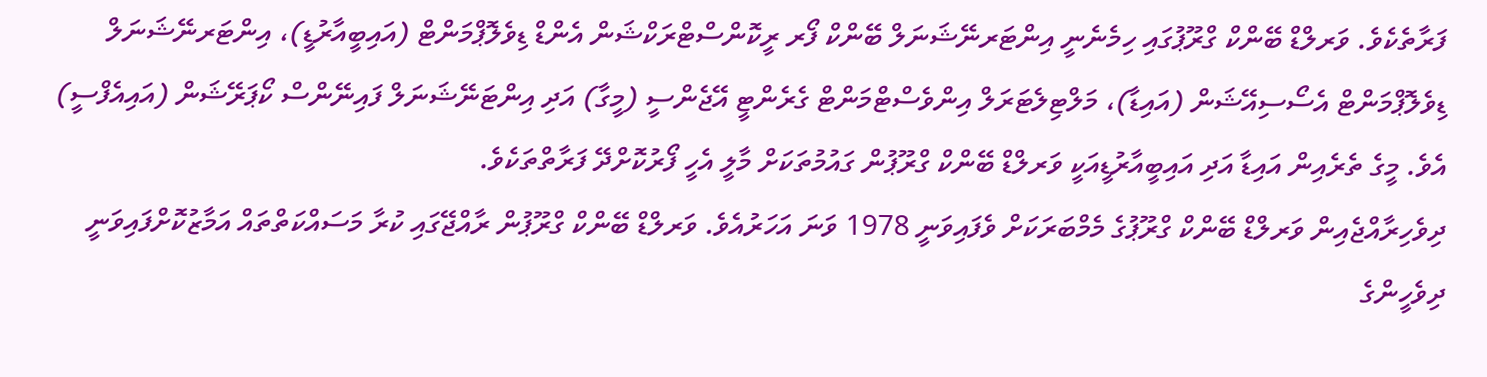ފަރާތެކެވެ. ވަރލްޑް ބޭންކް ގްރޫޕުގައި ހިމެނެނީ އިންޓަރނޭޝަނަލް ބޭންކް ފޯރ ރީކޮންސްޓްރަކްޝަން އެންޑް ޑިވެލޮޕްމަންޓް (އައިބީއާރުޑީ)، އިންޓަރނޭޝަނަލް ޑިވެލޮޕްމަންޓް އެސޯސިއޭޝަން (އައިޑާ)، މަލްޓިލެޓަރަލް އިންވެސްޓްމަންޓް ގެރެންޓީ އޭޖެންސީ (މީގާ) އަދި އިންޓަނޭޝަނަލް ފައިނޭންސް ކޯޕަރޭޝަން (އައިއެފްސީ) އެވެ. މީގެ ތެރެއިން އައިޑާ އަދި އައިބީއާރުޑީއަކީ ވަރލްޑް ބޭންކް ގްރޫޕުން ގައުމުތަކަށް މާލީ އެހީ ފޯރުކޮށްދޭ ފަރާތްތަކެވެ.
ދިވެހިރާއްޖެއިން ވަރލްޑް ބޭންކް ގްރޫޕުގެ މެމްބަރަކަށް ވެފައިވަނީ 1978 ވަނަ އަހަރުއެވެ. ވަރލްޑް ބޭންކް ގްރޫޕުން ރާއްޖޭގައި ކުރާ މަސައްކަތްތައް އަމާޒުކޮށްފައިވަނީ ދިވެހީންގެ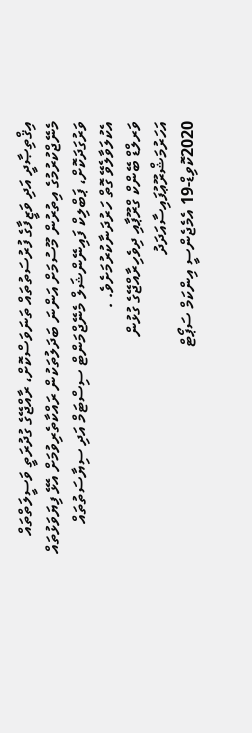އިޤްތިޞާދީ އަދި ވަޒީފާގެ ފުރުސަތުތައް ތަނަވަސްކޮށް، ރާއްޖޭގެ ގުދުރަތީ ވަސީލަތްތައް މެނޭޖްކުރުމުގެ އިތުރުން މޫސުމަށް އަންނަ ބަދަލުތަކުން ރައްކާތެރިވުމަށް އެޅޭ ފިޔަވަޅުތައް ވަރުގަދަކޮށް، ޕަބްލިކް ފައިނޭންޝަލް މެނޭޖްމަންޓް ސިސްޓަމް އަދި ސިޔާސަތުތައް އެކުލަވާލެވޭ ގޮތް ހަރުދަނާކުރުމަށެވެ. .
ވަރލްޑް ބޭންކް ގްރޫޕާއި ދިވެހިރާއްޖޭގެ ގުޅުން
އަހަރުމަޝްރޫޢުފައިސާއަދަދު
2020ކޮވިޑް-19 އެމެޖެންސީ އިންކަމް ސަޕޯޓް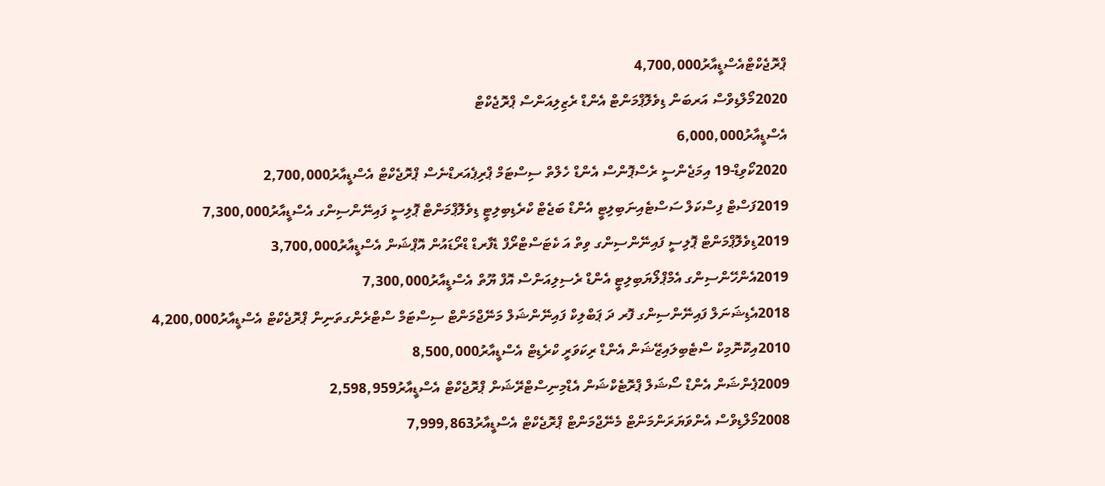ޕްރޮޖެކްޓްއެސްޑީއާރު4,700,000
2020މޯލްޑިވްސް އަރބަން ޑިވެލޮޕްމަންޓް އެންޑް ރެޒިލިއަންސް ޕްރޮޖެކްޓް
އެސްޑީއާރު6,000,000
2020ކޯވިޑް-19 އިމަޖެންސީ ރެސްޕޮންސް އެންޑް ހެލްތް ސިސްޓަމް ޕްރިޕެއަރޑްނެސް ޕްރޮޖެކްޓް އެސްޑީއާރު2,700,000
2019ފަސްޓް ފިސްކަލް ސަސްޓެއިނަބިލިޓީ އެންޑް ބަޖެޓް ކްރެޑިބިލިޓީ ޑިވެލޮޕްމަންޓް ޕޮލިސީ ފައިނޭންސިންގ އެސްޑީއާރު7,300,000
2019ޑިވެލޮޕްމަންޓް ޕޮލިސީ ފައިނޭންސިންގ ވިތް އަ ކެޓަސްޓްރޯފް ޑެފާރޑް ޑްރޯޑައުން އޮޕްޝަން އެސްޑީއާރު3,700,000
2019އެންހޭންސިންގ އެމްޕްލޯޔަބިލިޓީ އެންޑް ރެސިލިއަންސް އޮފް ޔޫތް އެސްޑީއާރު7,300,000
2018އެޑިޝަނަލް ފައިނޭންސިންގ ފޮރ ދަ ޕަބްލިކް ފައިނޭންޝަލް މަނޭޖްމަންޓް ސިސްޓަމް ސްޓްރެންގތަނިން ޕްރޮޖެކްޓް އެސްޑީއާރު4,200,000
2010އިކޮނޮމިކް ސްޓެބިލައިޒޭޝަން އެންޑް ރިކަވަރީ ކްރެޑިޓް އެސްޑީއާރު8,500,000
2009ޕެންޝަން އެންޑް ސޯޝަލް ޕްރޮޓެކްޝަން އެޑްމިނިސްޓްރޭޝަން ޕްރޮޖެކްޓް އެސްޑީއާރު2,598,959
2008މޯލްޑިވްސް އެންވަޔަރަންމަންޓް މެނޭޖްމަންޓް ޕްރޮޖެކްޓް އެސްޑީއާރު7,999,863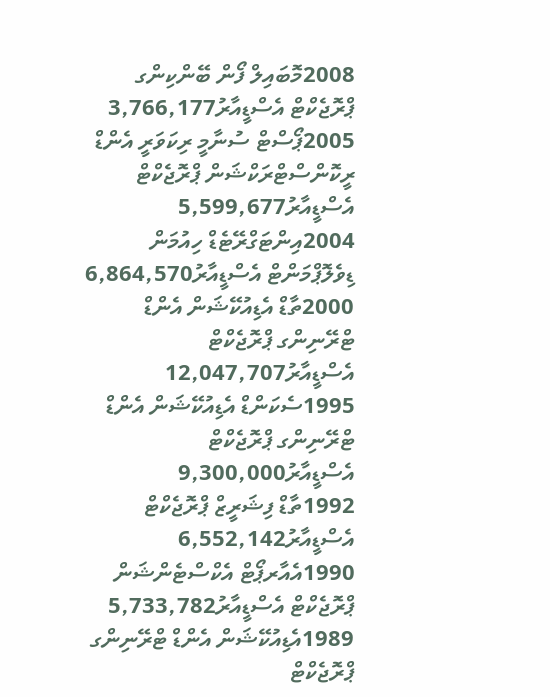2008މޮބައިލް ފޯން ބޭންކިންގ ޕްރޮޖެކްޓް އެސްޑީއާރު3,766,177
2005ޕޯސްޓް ސުނާމީ ރިކަވަރީ އެންޑް ރީކޮންސްޓްރަކްޝަން ޕްރޮޖެކްޓް އެސްޑީއާރު5,599,677
2004އިންޓަގްރޭޓެޑް ހިއުމަން ޑިވެލޮޕްމަންޓް އެސްޑީއާރު6,864,570
2000ތާޑް އެޑިއުކޭޝަން އެންޑް ޓްރޭނިންގ ޕްރޮޖެކްޓް އެސްޑީއާރު12,047,707
1995ސެކަންޑް އެޑިއުކޭޝަން އެންޑް ޓްރޭނިންގ ޕްރޮޖެކްޓް އެސްޑީއާރު9,300,000
1992ތާޑް ފިޝަރީޒް ޕްރޮޖެކްޓް އެސްޑީއާރު6,552,142
1990އެއާރޕޯޓް އެކްސްޓެންޝަން ޕްރޮޖެކްޓް އެސްޑީއާރު5,733,782
1989އެޑިއުކޭޝަން އެންޑް ޓްރޭނިންގ ޕްރޮޖެކްޓް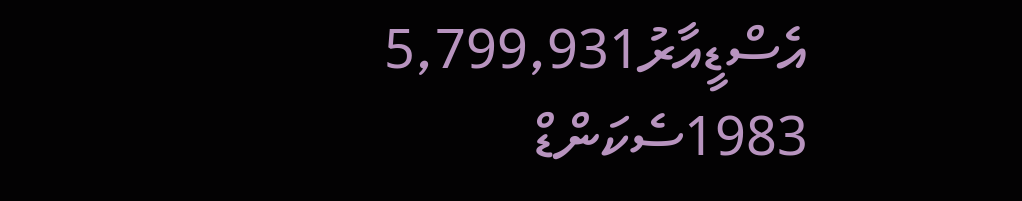އެސްޑީއާރު5,799,931
1983ސެކަންޑް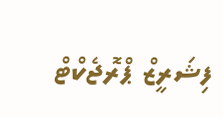ފިޝަރީޒް ޕްރޮޖެކްޓް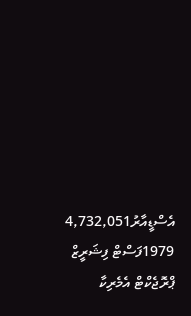އެސްޑީއާރު4,732,051
1979ފަސްޓް ފިޝަރީޒް ޕްރޮޖެކްޓް އެމެރިކާ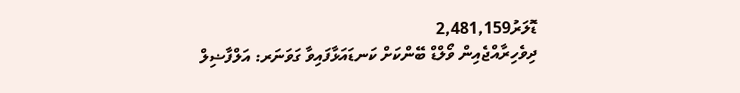ޑޮލަރު2,481,159
ދިވެހިރާއްޖެއިން ވޯލްޑް ބޭންކަށް ކަނޑައަޅާފައިވާ ގަވަނަރ: އަލްފާޟިލް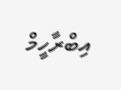އިބްރާހީމް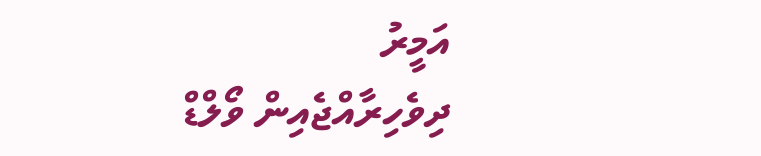އަމީރު
ދިވެހިރާއްޖެއިން ވޯލްޑް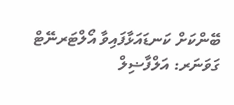ބޭންކަށް ކަނޑައަޅާފައިވާ އޯލްޓަރނޭޓް ގަވަނަރ: އަލްފާޟިލް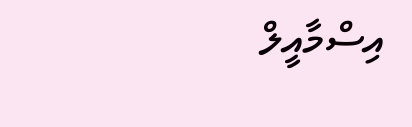އިސްމާއީލް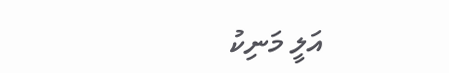އަލީ މަނިކު